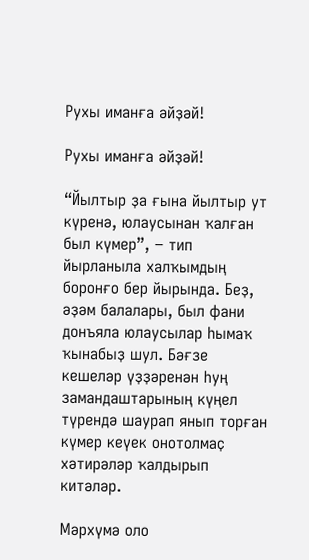Рухы иманға әйҙәй!

Рухы иманға әйҙәй!

“Йылтыр ҙа ғына йылтыр ут күренә, юлаусынан ҡалған был күмер”, − тип йырланыла халҡымдың боронғо бер йырында. Беҙ, әҙәм балалары, был фани донъяла юлаусылар һымаҡ ҡынабыҙ шул. Бәғзе кешеләр үҙҙәренән һуң замандаштарының күңел түрендә шаурап янып торған күмер кеүек онотолмаҫ хәтирәләр ҡалдырып китәләр.

Мәрхүмә оло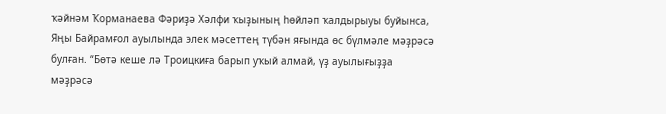ҡәйнәм Ҡорманаева Фәриҙә Хәлфи ҡыҙының һөйләп ҡалдырыуы буйынса, Яңы Байрамғол ауылында элек мәсеттең түбән яғында өс бүлмәле мәҙрәсә булған. “Бөтә кеше лә Троицкиға барып уҡый алмай, үҙ ауылығыҙҙа мәҙрәсә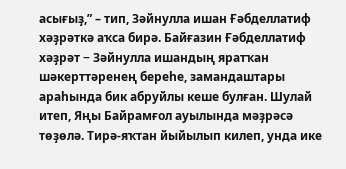асығыҙ,” – тип, Зәйнулла ишан Ғәбделлатиф хәҙрәткә аҡса бирә. Байғазин Ғәбделлатиф хәҙрәт − Зәйнулла ишандың яратҡан шәкерттәренең береһе, замандаштары араһында бик абруйлы кеше булған. Шулай итеп, Яңы Байрамғол ауылында мәҙрәсә төҙөлә. Тирә-яҡтан йыйылып килеп, унда ике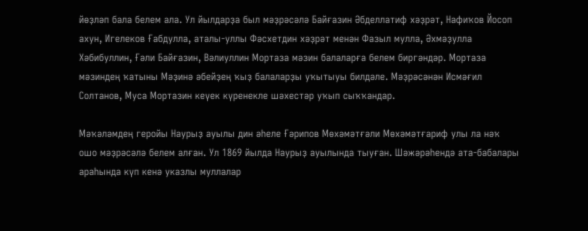йөҙләп бала белем ала. Ул йылдарҙа был мәҙрәсәлә Байғазин Әбделлатиф хәҙрәт, Нафиҡов Йосоп ахун, Игелеков Ғабдулла, аталы-уллы Фәсхетдин хәҙрәт менән Фазыл мулла, Әхмәҙулла Хәбибуллин, Ғәли Байғазин, Вәлиуллин Мортаза мәзин балаларға белем биргәндәр. Мортаза мәзиндең ҡатыны Мәҙинә әбейҙең ҡыҙ балаларҙы уҡытыуы билдәле. Мәҙрәсәнән Исмәғил Солтанов, Муса Мортазин кеүек күренекле шәхестәр уҡып сыҡҡандар.

Мәҡәләмдең геройы Наурыҙ ауылы дин әһеле Ғәрипов Мөхәмәтғәли Мөхәмәтғариф улы ла нәҡ ошо мәҙрәсәлә белем алған. Ул 1869 йылда Наурыҙ ауылында тыуған. Шәжәрәһендә ата-бабалары араһында күп кенә указлы муллалар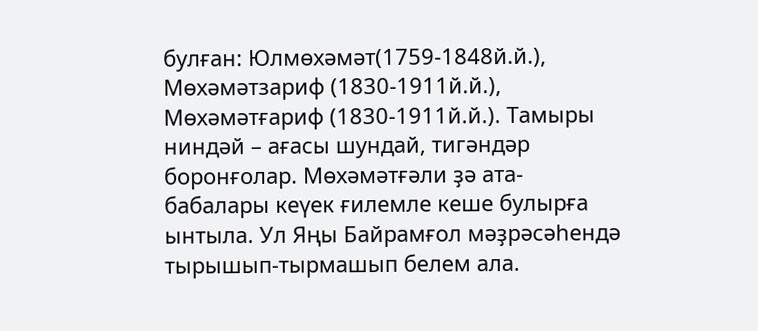булған: Юлмөхәмәт(1759-1848й.й.), Мөхәмәтзариф (1830-1911й.й.), Мөхәмәтғариф (1830-1911й.й.). Тамыры ниндәй – ағасы шундай, тигәндәр боронғолар. Мөхәмәтғәли ҙә ата-бабалары кеүек ғилемле кеше булырға ынтыла. Ул Яңы Байрамғол мәҙрәсәһендә тырышып-тырмашып белем ала.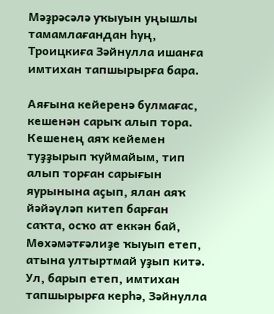Мәҙрәсәлә уҡыуын уңышлы тамамлағандан һуң, Троицкиға Зәйнулла ишанға имтихан тапшырырға бара.

Аяғына кейеренә булмағас, кешенән сарыҡ алып тора. Кешенең аяҡ кейемен туҙҙырып ҡуймайым, тип алып торған сарығын яурынына аҫып, ялан аяҡ йәйәүләп китеп барған саҡта, осҡо ат еккән бай, Мөхәмәтғәлиҙе ҡыуып етеп, атына ултыртмай уҙып китә. Ул, барып етеп, имтихан тапшырырға керһә, Зәйнулла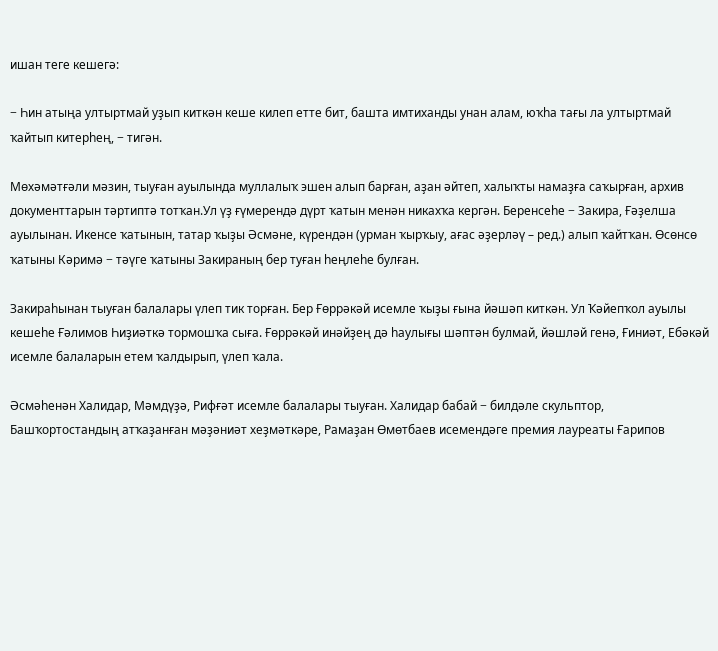ишан теге кешегә:

− Һин атыңа ултыртмай уҙып киткән кеше килеп етте бит, башта имтиханды унан алам, юҡһа тағы ла ултыртмай ҡайтып китерһең, − тигән.

Мөхәмәтғәли мәзин, тыуған ауылында муллалыҡ эшен алып барған, аҙан әйтеп, халыҡты намаҙға саҡырған, архив документтарын тәртиптә тотҡан.Ул үҙ ғүмерендә дүрт ҡатын менән никахҡа кергән. Беренсеһе − Закира, Ғәҙелша ауылынан. Икенсе ҡатынын, татар ҡыҙы Әсмәне, күрендән (урман ҡырҡыу, ағас әҙерләү – ред.) алып ҡайтҡан. Өсөнсө ҡатыны Кәримә − тәүге ҡатыны Закираның бер туған һеңлеһе булған.

Закираһынан тыуған балалары үлеп тик торған. Бер Ғөррәкәй исемле ҡыҙы ғына йәшәп киткән. Ул Ҡәйепҡол ауылы кешеһе Ғәлимов Һиҙиәткә тормошҡа сыға. Ғөррәкәй инәйҙең дә һаулығы шәптән булмай, йәшләй генә, Ғиниәт, Ебәкәй исемле балаларын етем ҡалдырып, үлеп ҡала.

Әсмәһенән Халидар, Мәмдүҙә, Рифғәт исемле балалары тыуған. Халидар бабай − билдәле скульптор, Башҡортостандың атҡаҙанған мәҙәниәт хеҙмәткәре, Рамаҙан Өмөтбаев исемендәге премия лауреаты Ғарипов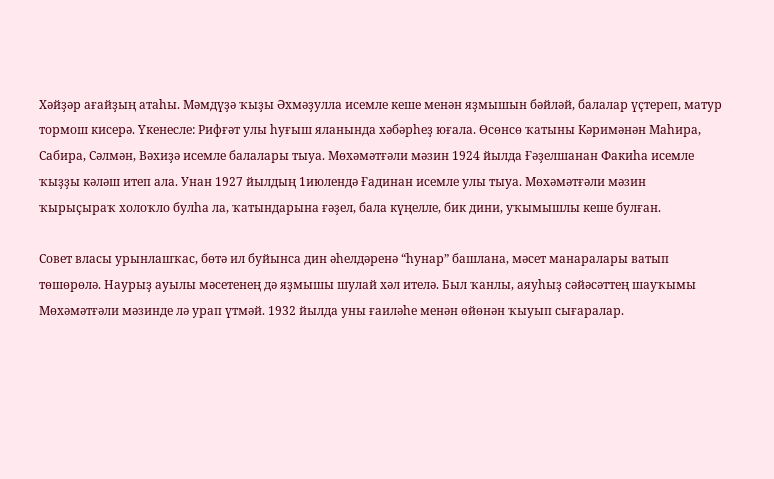Хәйҙәр ағайҙың атаһы. Мәмдүҙә ҡыҙы Әхмәҙулла исемле кеше менән яҙмышын бәйләй, балалар үҫтереп, матур тормош кисерә. Үкенесле: Рифғәт улы һуғыш яланында хәбәрһеҙ юғала. Өсөнсө ҡатыны Кәримәнән Маһира, Сабира, Сәлмән, Вәхиҙә исемле балалары тыуа. Мөхәмәтғәли мәзин 1924 йылда Ғәҙелшанан Факиһа исемле ҡыҙҙы кәләш итеп ала. Унан 1927 йылдың 1июлендә Ғадинан исемле улы тыуа. Мөхәмәтғәли мәзин ҡырыҫыраҡ холоҡло булһа ла, ҡатындарына ғәҙел, бала күңелле, бик дини, уҡымышлы кеше булған.

Совет власы урынлашҡас, бөтә ил буйынса дин әһелдәренә “һунар” башлана, мәсет манаралары ватып төшөрөлә. Наурыҙ ауылы мәсетенең дә яҙмышы шулай хәл ителә. Был ҡанлы, аяуһыҙ сәйәсәттең шауҡымы Мөхәмәтғәли мәзинде лә урап үтмәй. 1932 йылда уны ғаиләһе менән өйөнән ҡыуып сығаралар.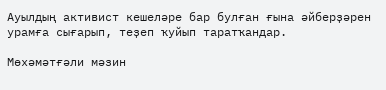Ауылдың активист кешеләре бар булған ғына әйберҙәрен урамға сығарып, теҙеп ҡуйып таратҡандар.

Мөхәмәтғәли мәзин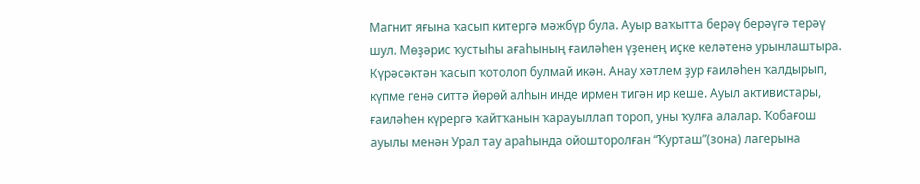Магнит яғына ҡасып китергә мәжбүр була. Ауыр ваҡытта берәү берәүгә терәү шул. Мөҙәрис ҡустыһы ағаһының ғаиләһен үҙенең иҫке келәтенә урынлаштыра. Күрәсәктән ҡасып ҡотолоп булмай икән. Анау хәтлем ҙур ғаиләһен ҡалдырып, күпме генә ситтә йөрөй алһын инде ирмен тигән ир кеше. Ауыл активистары, ғаиләһен күрергә ҡайтҡанын ҡарауыллап тороп, уны ҡулға алалар. Ҡобағош ауылы менән Урал тау араһында ойошторолған “Ҡурташ”(зона) лагерына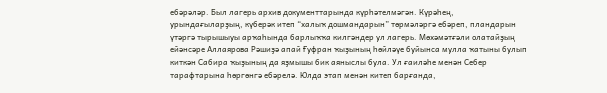ебәрәләр. Был лагерь архив документтарында күрһәтелмәгән. Күрәһең, урындағыларҙың, күберәк итеп “халыҡ дошмандарын” төрмәләргә ебәреп, пландарын үтәргә тырышыуы арҡаһында барлыҡҡа килгәндер ул лагерь. Мөхәмәтғәли олатайҙың ейәнсәре Аллаярова Рәшиҙә апай Ғуфран ҡыҙының һөйләүе буйынса мулла ҡатыны булып киткән Сабира ҡыҙының да яҙмышы бик аяныслы була. Ул ғаиләһе менән Себер тарафтарына һөргөнгә ебәрелә. Юлда этап менән китеп барғанда,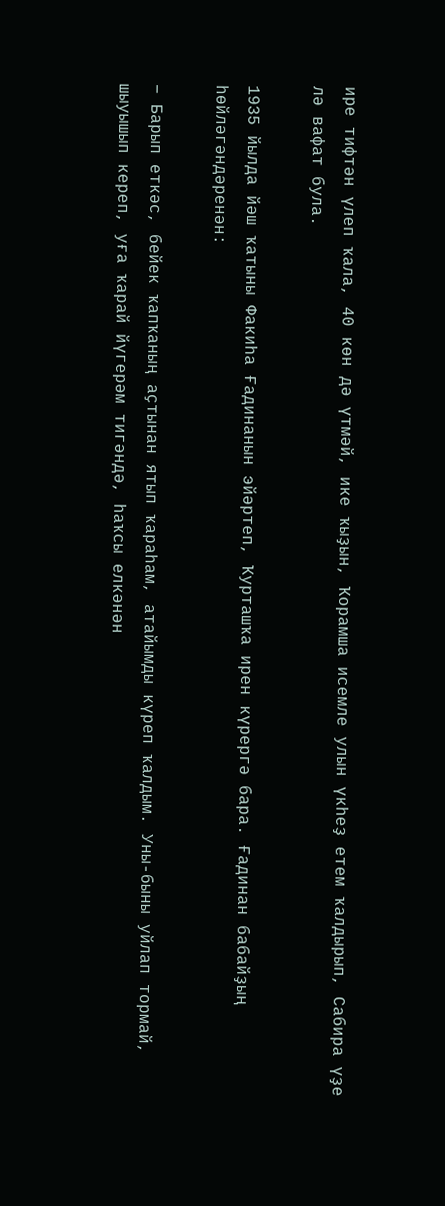ире тифтән үлеп ҡала, 40 көн дә үтмәй, ике ҡыҙын, Ҡорамша исемле улын үкһеҙ етем ҡалдырып, Сабира үҙе лә вафат була.

1935 йылда йәш ҡатыны Факиһа Ғадинанын эйәртеп, Ҡурташҡа ирен күрергә бара. Ғадинан бабайҙың һөйләгәндәренән:

− Барып еткәс, бейек ҡапҡаның аҫтынан ятып ҡараһам, атайымды күреп ҡалдым. Уны-быны уйлап тормай, шыуышып кереп, уға ҡарай йүгерәм тигәндә, һаҡсы елкәнән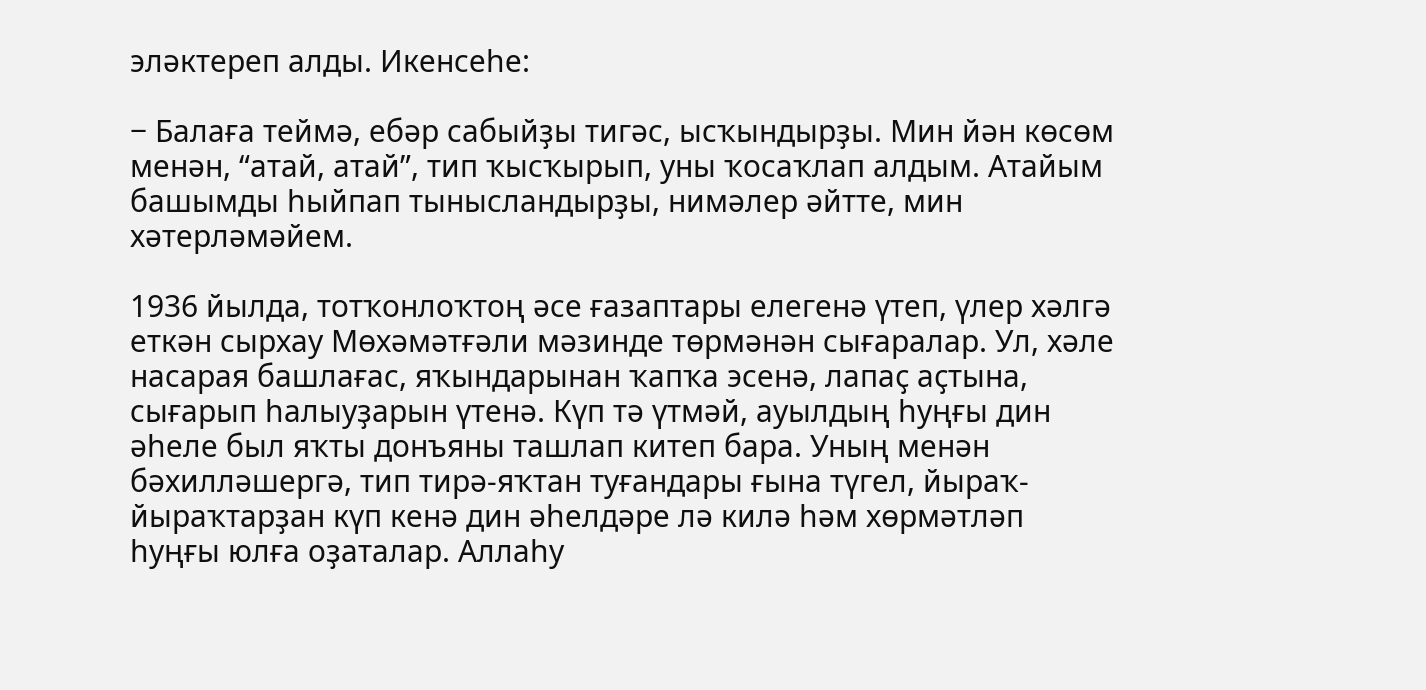эләктереп алды. Икенсеһе:

− Балаға теймә, ебәр сабыйҙы тигәс, ысҡындырҙы. Мин йән көсөм менән, “атай, атай”, тип ҡысҡырып, уны ҡосаҡлап алдым. Атайым башымды һыйпап тынысландырҙы, нимәлер әйтте, мин хәтерләмәйем.

1936 йылда, тотҡонлоҡтоң әсе ғазаптары елегенә үтеп, үлер хәлгә еткән сырхау Мөхәмәтғәли мәзинде төрмәнән сығаралар. Ул, хәле насарая башлағас, яҡындарынан ҡапҡа эсенә, лапаҫ аҫтына, сығарып һалыуҙарын үтенә. Күп тә үтмәй, ауылдың һуңғы дин әһеле был яҡты донъяны ташлап китеп бара. Уның менән бәхилләшергә, тип тирә-яҡтан туғандары ғына түгел, йыраҡ-йыраҡтарҙан күп кенә дин әһелдәре лә килә һәм хөрмәтләп һуңғы юлға оҙаталар. Аллаһу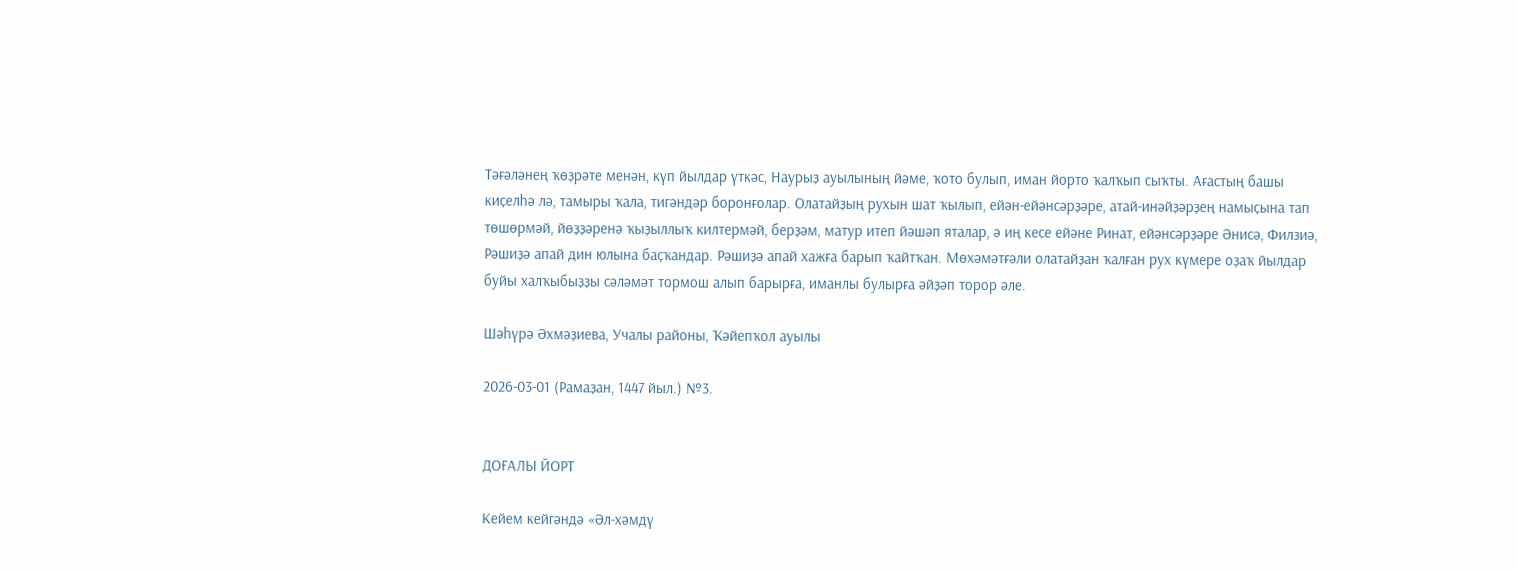Тәғәләнең ҡөҙрәте менән, күп йылдар үткәс, Наурыҙ ауылының йәме, ҡото булып, иман йорто ҡалҡып сыҡты. Ағастың башы киҫелһә лә, тамыры ҡала, тигәндәр боронғолар. Олатайҙың рухын шат ҡылып, ейән-ейәнсәрҙәре, атай-инәйҙәрҙең намыҫына тап төшөрмәй, йөҙҙәренә ҡыҙыллыҡ килтермәй, берҙәм, матур итеп йәшәп яталар, ә иң кесе ейәне Ринат, ейәнсәрҙәре Әнисә, Филзиә, Рәшиҙә апай дин юлына баҫҡандар. Рәшиҙә апай хажға барып ҡайтҡан. Мөхәмәтғәли олатайҙан ҡалған рух күмере оҙаҡ йылдар буйы халҡыбыҙҙы сәләмәт тормош алып барырға, иманлы булырға әйҙәп торор әле.

Шәһүрә Әхмәҙиева, Учалы районы, Ҡәйепҡол ауылы

2026-03-01 (Рамаҙан, 1447 йыл.) №3.


ДОҒАЛЫ ЙОРТ

Кейем кейгәндә «Әл-хәмдү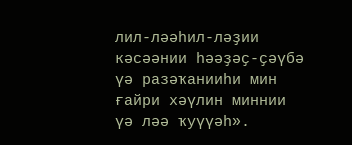лил-ләәһил-ләҙии кәсәәнии һәәҙәҫ-ҫәүбә үә разәҡанииһи мин ғайри хәүлин миннии үә ләә ҡуүүәһ».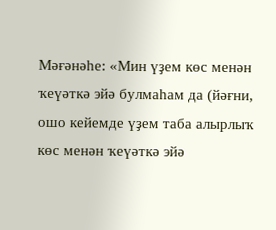Мәғәнәһе: «Мин үҙем көс менән ҡеүәткә эйә булмаһам да (йәғни, ошо кейемде үҙем таба алырлыҡ көс менән ҡеүәткә эйә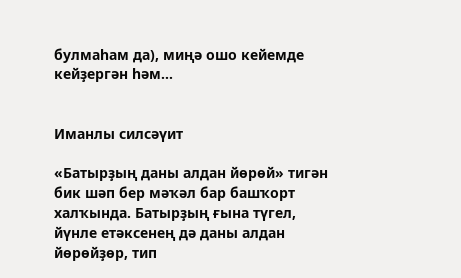булмаһам да), миңә ошо кейемде кейҙергән һәм...


Иманлы силсәүит

«Батырҙың даны алдан йөрөй» тигән бик шәп бер мәҡәл бар башҡорт халҡында. Батырҙың ғына түгел, йүнле етәксенең дә даны алдан йөрөйҙөр, тип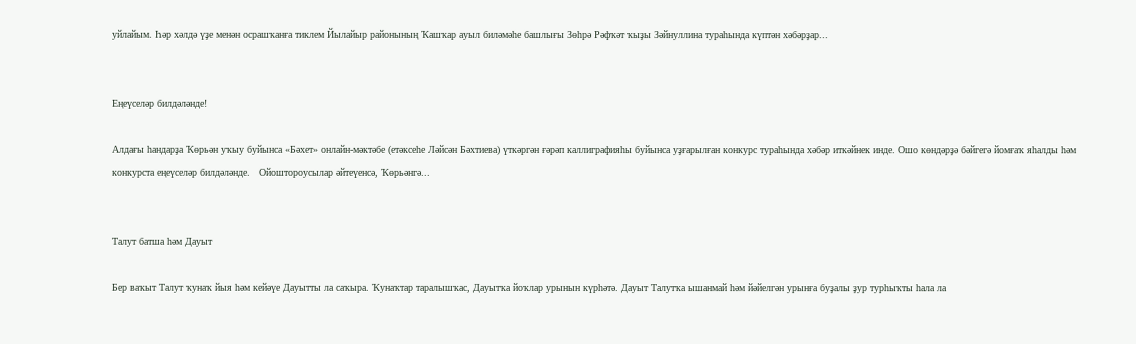уйлайым. Һәр хәлдә үҙе менән осрашҡанға тиклем Йылайыр районының Ҡашҡар ауыл биләмәһе башлығы Зөһрә Рәфҡәт ҡыҙы Зәйнуллина тураһында күптән хәбәрҙар...


Еңеүселәр билдәләнде!

Алдағы һандарҙа Ҡөрьән уҡыу буйынса «Бәхет» онлайн-мәктәбе (етәксеһе Ләйсән Бәхтиева) үткәргән ғәрәп каллиграфияһы буйынса уҙғарылған конкурс тураһында хәбәр иткәйнек инде. Ошо көндәрҙә бәйгегә йомғаҡ яһалды һәм конкурста еңеүселәр билдәләнде.   Ойоштороусылар әйтеүенсә, Ҡөрьәнгә...


Талут батша һәм Дауыт

Бер ваҡыт Талут ҡунаҡ йыя һәм кейәүе Дауытты ла саҡыра. Ҡунаҡтар таралышҡас, Дауытҡа йоҡлар урынын күрһәтә. Дауыт Талутҡа ышанмай һәм йәйелгән урынға буҙалы ҙур турһыҡты һала ла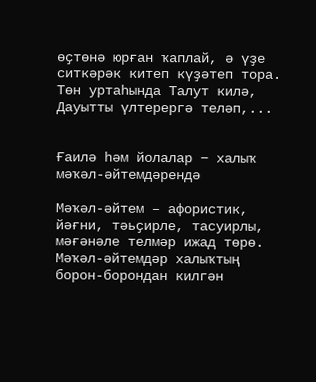өҫтөнә юрған ҡаплай, ә үҙе ситкәрәк китеп күҙәтеп тора.   Төн уртаһында Талут килә, Дауытты үлтерергә теләп,...


Ғаилә һәм йолалар − халыҡ мәҡәл-әйтемдәрендә

Мәҡәл-әйтем – афористик, йәғни, тәьҫирле, тасуирлы, мәғәнәле телмәр ижад төрө. Мәҡәл-әйтемдәр халыҡтың борон-борондан килгән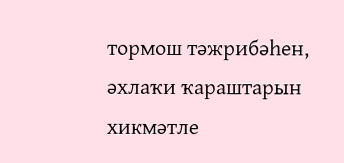тормош тәжрибәһен, әхлаҡи ҡараштарын хикмәтле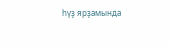һүҙ ярҙамында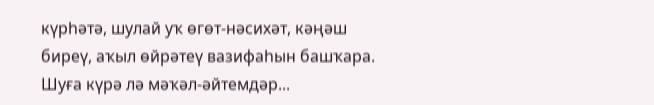күрһәтә, шулай уҡ өгөт-нәсихәт, кәңәш биреү, аҡыл өйрәтеү вазифаһын башҡара. Шуға күрә лә мәҡәл-әйтемдәр...